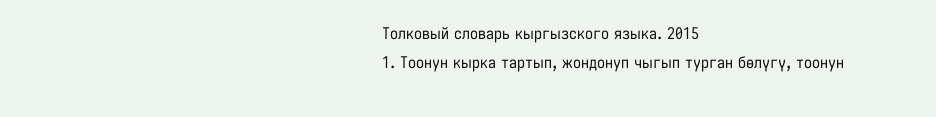Толковый словарь кыргызского языка. 2015
1. Тоонун кырка тартып, жондонуп чыгып турган бөлүгү, тоонун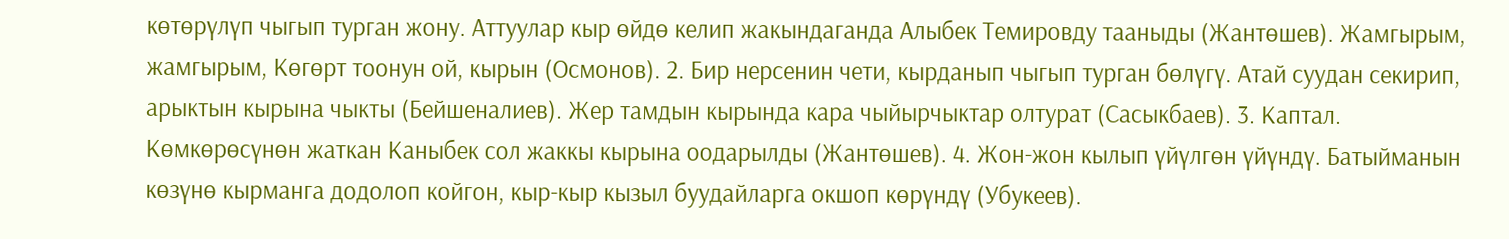көтөрүлүп чыгып турган жону. Аттуулар кыр өйдө келип жакындаганда Алыбек Темировду тааныды (Жантөшев). Жамгырым, жамгырым, Көгөрт тоонун ой, кырын (Осмонов). 2. Бир нерсенин чети, кырданып чыгып турган бөлүгү. Атай суудан секирип, арыктын кырына чыкты (Бейшеналиев). Жер тамдын кырында кара чыйырчыктар олтурат (Сасыкбаев). 3. Каптал. Көмкөрөсүнөн жаткан Каныбек сол жаккы кырына оодарылды (Жантөшев). 4. Жон-жон кылып үйүлгөн үйүндү. Батыйманын көзүнө кырманга додолоп койгон, кыр-кыр кызыл буудайларга окшоп көрүндү (Убукеев).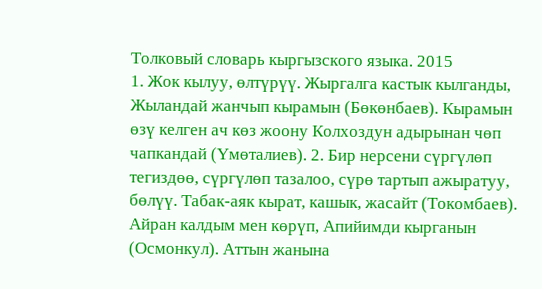Толковый словарь кыргызского языка. 2015
1. Жок кылуу, өлтүрүү. Жыргалга кастык кылганды, Жыландай жанчып кырамын (Бөкөнбаев). Кырамын өзү келген ач көз жоону Колхоздун адырынан чөп чапкандай (Үмөталиев). 2. Бир нерсени сүргүлөп тегиздөө, сүргүлөп тазалоо, сүрө тартып ажыратуу, бөлүү. Табак-аяк кырат, кашык, жасайт (Токомбаев). Айран калдым мен көрүп, Апийимди кырганын (Осмонкул). Аттын жанына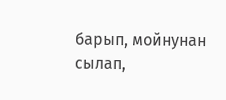барып, мойнунан сылап,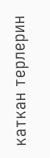каткан терлерин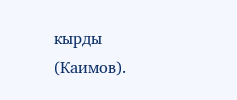кырды (Каимов).